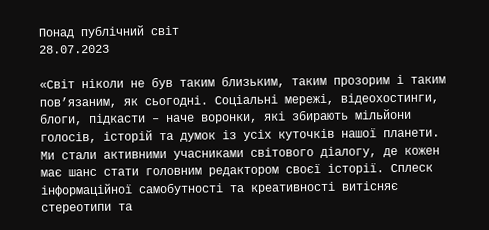Понад публічний світ
28.07.2023

«Світ ніколи не був таким близьким, таким прозорим і таким пов’язаним, як сьогодні. Соціальні мережі, відеохостинги, блоги, підкасти – наче воронки, які збирають мільйони голосів, історій та думок із усіх куточків нашої планети. Ми стали активними учасниками світового діалогу, де кожен має шанс стати головним редактором своєї історії. Сплеск інформаційної самобутності та креативності витісняє стереотипи та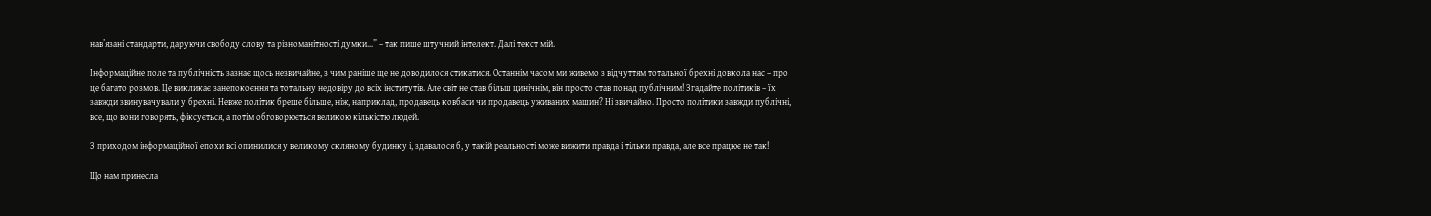нав’язані стандарти, даруючи свободу слову та різноманітності думки…” – так пише штучний інтелект. Далі текст мій.

Інформаційне поле та публічність зазнає щось незвичайне, з чим раніше ще не доводилося стикатися. Останнім часом ми живемо з відчуттям тотальної брехні довкола нас – про це багато розмов. Це викликає занепокоєння та тотальну недовіру до всіх інститутів. Але світ не став більш цинічнім, він просто став понад публічним! Згадайте політиків – їх завжди звинувачували у брехні. Невже політик бреше більше, ніж, наприклад, продавець ковбаси чи продавець уживаних машин? Ні звичайно. Просто політики завжди публічні, все, що вони говорять, фіксується, а потім обговорюється великою кількістю людей.

З приходом інформаційної епохи всі опинилися у великому скляному будинку і, здавалося б, у такій реальності може вижити правда і тільки правда, але все працює не так!

Що нам принесла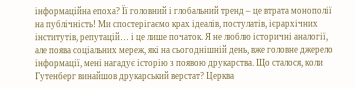інформаційна епоха? Її головний і глобальний тренд – це втрата монополії на публічність! Ми спостерігаємо крах ідеалів, постулатів, ієрархічних інститутів, репутацій… і це лише початок. Я не люблю історичні аналогії, але поява соціальних мереж, які на сьогоднішній день, вже головне джерело інформації, мені нагадує історію з появою друкарства. Що сталося, коли Гутенберг винайшов друкарський верстат? Церква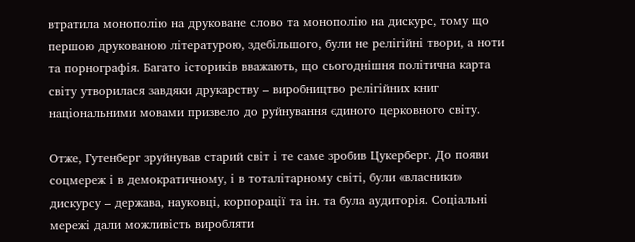втратила монополію на друковане слово та монополію на дискурс, тому що першою друкованою літературою, здебільшого, були не релігійні твори, а ноти та порнографія. Багато істориків вважають, що сьогоднішня політична карта світу утворилася завдяки друкарству – виробництво релігійних книг національними мовами призвело до руйнування єдиного церковного світу.

Отже, Гутенберг зруйнував старий світ і те саме зробив Цукерберг. До появи соцмереж і в демократичному, і в тоталітарному світі, були «власники» дискурсу – держава, науковці, корпорації та ін. та була аудиторія. Соціальні мережі дали можливість виробляти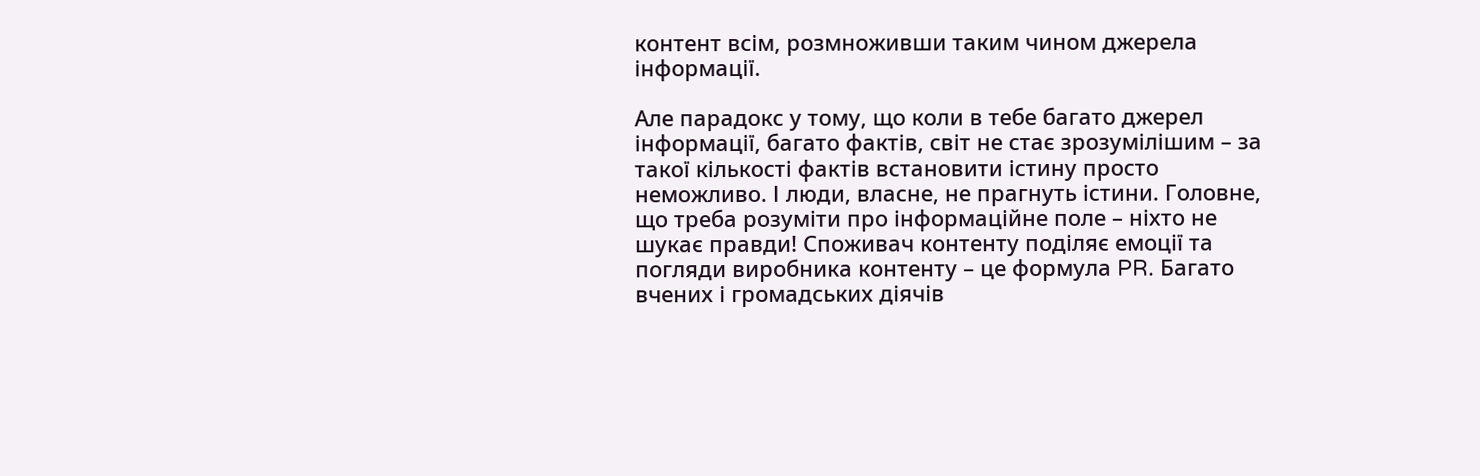контент всім, розмноживши таким чином джерела інформації.

Але парадокс у тому, що коли в тебе багато джерел інформації, багато фактів, світ не стає зрозумілішим – за такої кількості фактів встановити істину просто неможливо. І люди, власне, не прагнуть істини. Головне, що треба розуміти про інформаційне поле – ніхто не шукає правди! Споживач контенту поділяє емоції та погляди виробника контенту – це формула PR. Багато вчених і громадських діячів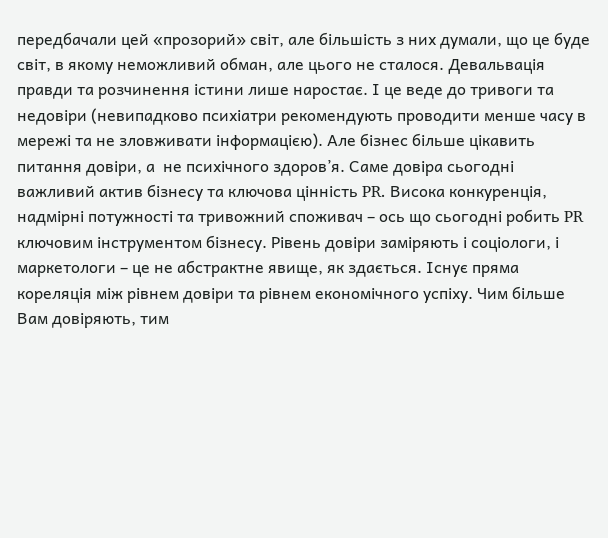передбачали цей «прозорий» світ, але більшість з них думали, що це буде світ, в якому неможливий обман, але цього не сталося. Девальвація правди та розчинення істини лише наростає. І це веде до тривоги та недовіри (невипадково психіатри рекомендують проводити менше часу в мережі та не зловживати інформацією). Але бізнес більше цікавить питання довіри, а  не психічного здоров’я. Саме довіра сьогодні важливий актив бізнесу та ключова цінність PR. Висока конкуренція, надмірні потужності та тривожний споживач – ось що сьогодні робить PR ключовим інструментом бізнесу. Рівень довіри заміряють і соціологи, і маркетологи – це не абстрактне явище, як здається. Існує пряма кореляція між рівнем довіри та рівнем економічного успіху. Чим більше Вам довіряють, тим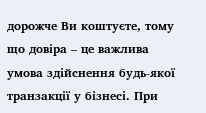дорожче Ви коштуєте, тому що довіра – це важлива умова здійснення будь-якої транзакції у бізнесі. При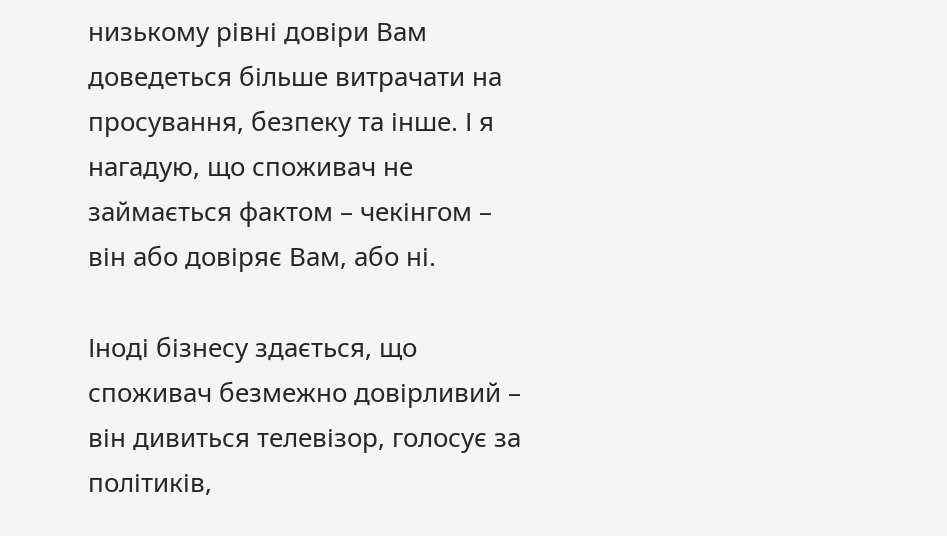низькому рівні довіри Вам доведеться більше витрачати на просування, безпеку та інше. І я нагадую, що споживач не займається фактом – чекінгом – він або довіряє Вам, або ні.

Іноді бізнесу здається, що споживач безмежно довірливий – він дивиться телевізор, голосує за політиків,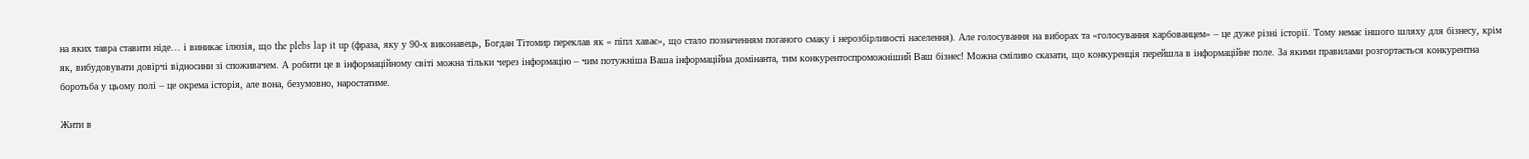на яких тавра ставити ніде… і виникає ілюзія, що the plebs lap it up (фраза, яку у 90-х виконавець, Богдан Тітомир переклав як « піпл хаває», що стало позначенням поганого смаку і нерозбірливості населення). Але голосування на виборах та «голосування карбованцем» – це дуже різні історії. Тому немає іншого шляху для бізнесу, крім як, вибудовувати довірчі відносини зі споживачем. А робити це в інформаційному світі можна тільки через інформацію – чим потужніша Ваша інформаційна домінанта, тим конкурентоспроможніший Ваш бізнес! Можна сміливо сказати, що конкуренція перейшла в інформаційне поле. За якими правилами розгортається конкурентна боротьба у цьому полі – це окрема історія, але вона, безумовно, наростатиме.

Жити в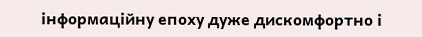інформаційну епоху дуже дискомфортно і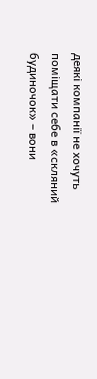деякі компанії не хочуть поміщати себе в «скляний будиночок» – вони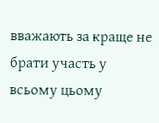вважають за краще не брати участь у всьому цьому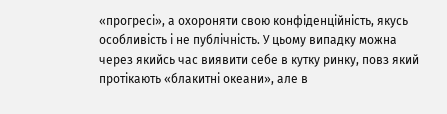«прогресі», а охороняти свою конфіденційність, якусь особливість і не публічність. У цьому випадку можна через якийсь час виявити себе в кутку ринку, повз який протікають «блакитні океани», але в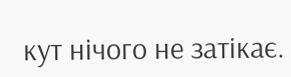кут нічого не затікає.